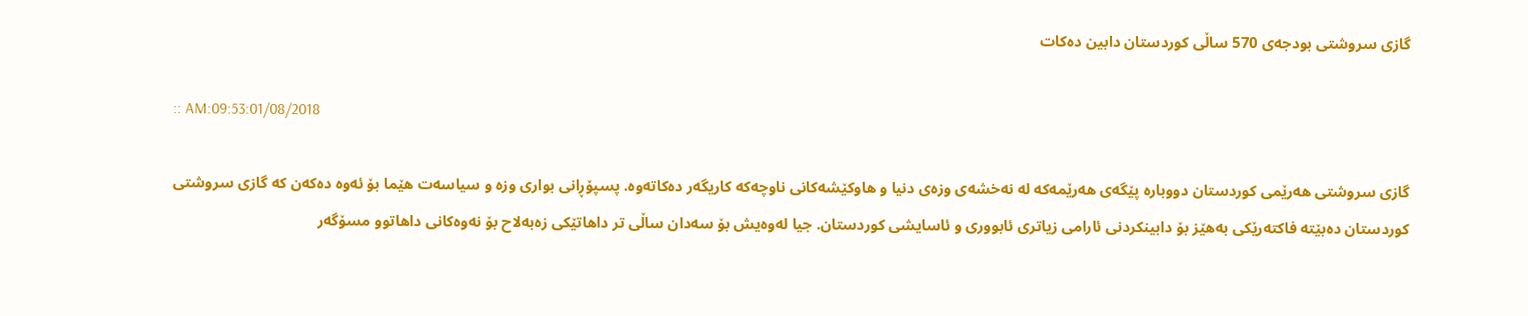گازی سروشتی بودجه‌ی 570 ساڵی كوردستان دابین ده‌كات

:: AM:09:53:01/08/2018

گازی سروشتی هه‌رێمی كوردستان دووباره‌ پێگه‌ی هه‌رێمه‌كه‌ له‌ نه‌خشه‌ی وزه‌ی دنیا و هاوكێشه‌كانی ناوچه‌كه‌ كاریگه‌ر ده‌كاته‌وه‌. پسپۆڕانی بواری وزه‌ و سیاسه‌ت هێما بۆ ئه‌وه‌ ده‌كه‌ن كه‌ گازی سروشتی كوردستان ده‌بێته‌ فاكته‌رێكی به‌هێز بۆ دابینكردنی ئارامی زیاتری ئابووری و ئاسایشی كوردستان. جیا له‌وه‌یش بۆ سه‌دان ساڵی تر داهاتێكی زه‌به‌لاح بۆ نه‌وه‌كانی داهاتوو مسۆگه‌ر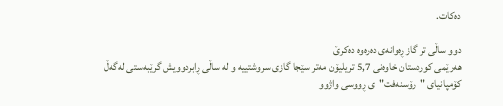ده‌كات.

دوو ساڵی تر گاز ڕه‌وانه‌ی ده‌ره‌وه‌ ده‌كرێ
هه‌رێمی كوردستان خاوه‌نی 5,7 تریلیۆن مه‌تر سێجا گازی سروشتییه‌ و له‌ ساڵی ڕابردوویش گرێبه‌ستی له‌گه‌ڵ كۆمپانیای "رۆسنه‌فت"ی ڕووسی واژوو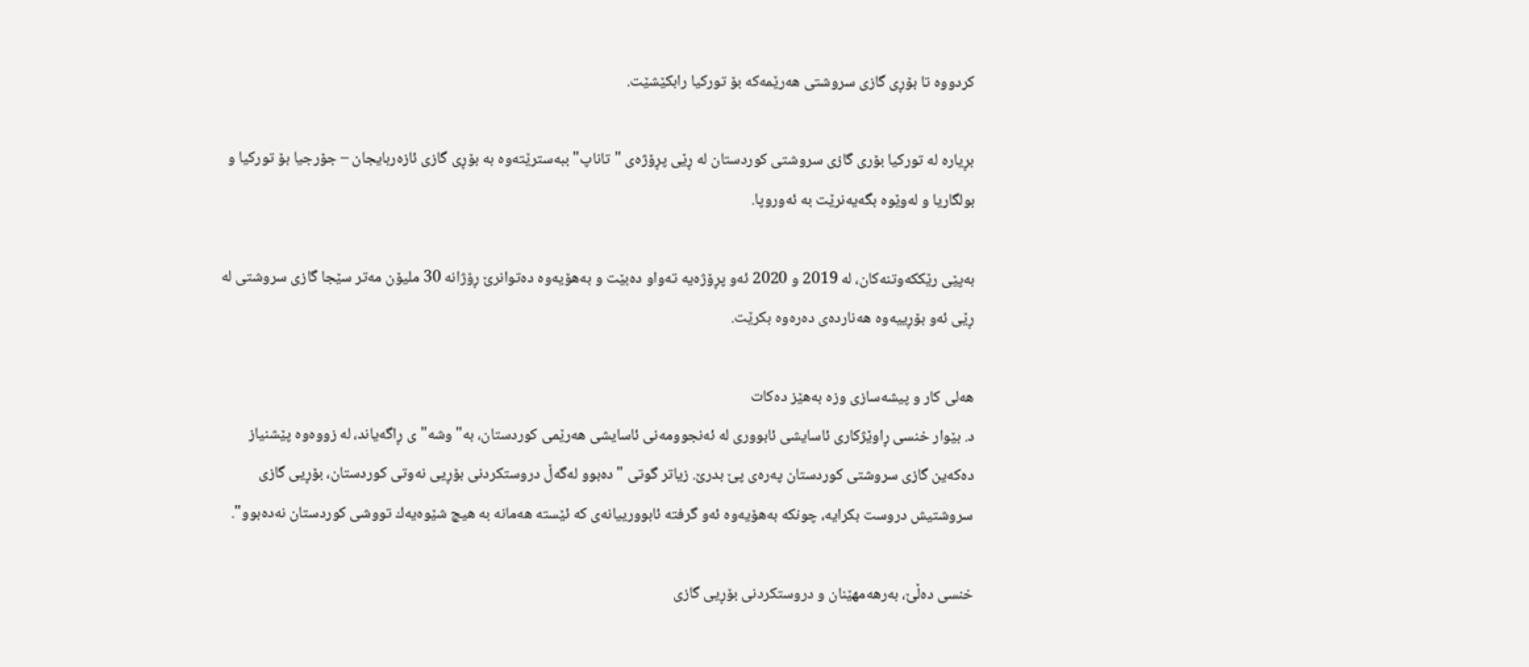كردووه‌ تا بۆڕی گازی سروشتی هه‌رێمه‌كه‌ بۆ توركیا رابكێشێت.

بڕیاره‌ له‌ توركیا بۆری گازی سروشتی كوردستان له‌ ڕێی پڕۆژه‌ی "تاناپ" ببه‌سترێته‌وه‌ به‌ بۆڕی گازی ئازه‌ربایجان – جۆرجیا بۆ توركیا و بولگاریا و له‌وێوه‌ بگه‌یه‌نرێت به‌ ئه‌وروپا.

به‌پێی رێككه‌وتنه‌كان، له‌ 2019 و 2020 ئه‌و پڕۆژه‌یه‌ ته‌واو ده‌بێت و به‌هۆیه‌وه‌ ده‌توانرێ ڕۆژانه‌ 30 ملیۆن مه‌تر سێجا گازی سروشتی له‌ ڕێی ئه‌و بۆڕییه‌وه‌ هه‌نارده‌ی ده‌ره‌وه‌ بكرێت.

هه‌لی كار و پیشه‌سازی وزه‌ به‌هێز ده‌كات
د. بێوار خنسی ڕاوێژكاری ئاسایشی ئابووری له‌ ئه‌نجوومه‌نی ئاسایشی هه‌رێمی كوردستان، به‌"وشه‌"ی ڕاگه‌یاند، له‌ زووه‌وه‌ پێشنیاز ده‌كه‌ین گازی سروشتی كوردستان په‌ره‌ی پێ بدرێ. زیاتر گوتی "ده‌بوو له‌گه‌ڵ دروستكردنی بۆڕیی نه‌وتی كوردستان، بۆڕیی گازی سروشتیش دروست بكرایه‌، چونكه‌ به‌هۆیه‌وه‌ ئه‌و گرفته‌ ئابوورییانه‌ی كه‌ ئێسته‌ هه‌مانه‌ به‌ هیچ شێوه‌یه‌ك تووشی كوردستان نه‌ده‌بوو".

خنسی ده‌ڵێ، به‌رهه‌مهێنان و دروستكردنی بۆڕیی گازی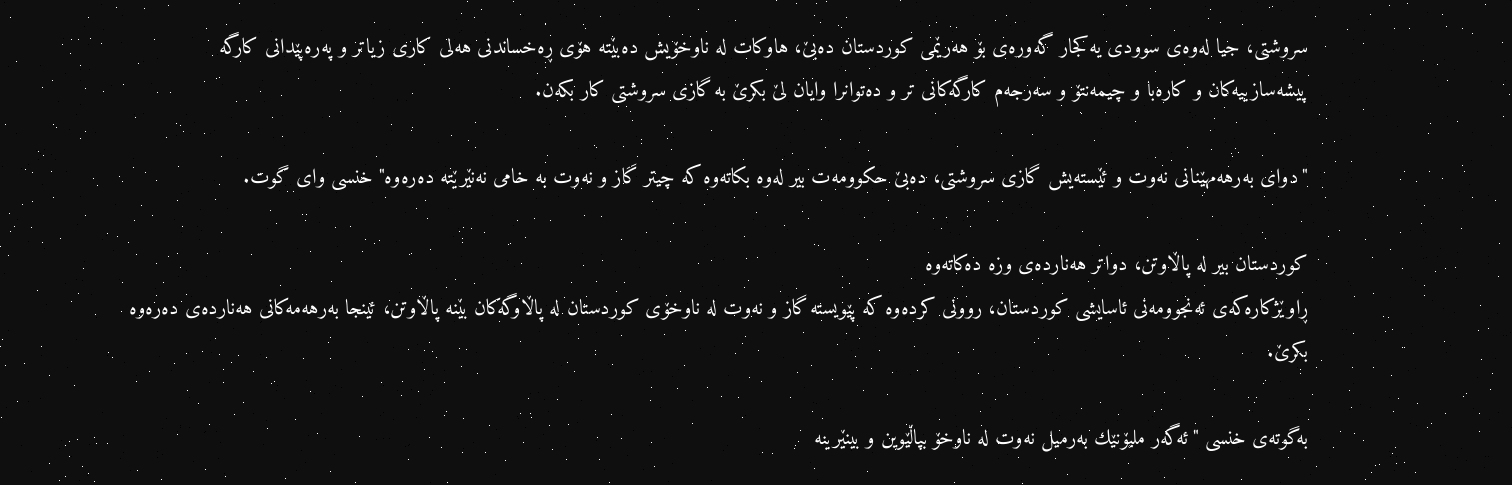سروشتی، جیا له‌وه‌ی سوودی یه‌كجار گه‌وره‌ی بۆ هه‌رێمی كوردستان ده‌بێ، هاوكات له‌ ناوخۆیش ده‌بێته‌ هۆی ڕه‌خساندنی هه‌لی كاری زیاتر و په‌ره‌پێدانی كارگه‌ پیشه‌سازییه‌كان و كاره‌با و چیمه‌نتۆ و سه‌رجه‌م كارگه‌كانی تر و ده‌توانرا وایان لێ بكرێ به‌ گازی سروشتی كار بكه‌ن.

"دوای به‌رهه‌مهێنانی نه‌وت و ئێسته‌یش گازی سروشتی، ده‌بێ حكوومه‌ت بیر له‌وه‌ بكاته‌وه‌ كه‌ چیتر گاز و نه‌وت به‌ خامی نه‌نێرێته‌ ده‌ره‌وه‌" خنسی وای گوت.

كوردستان بیر له‌ پاڵاوتن، دواتر هه‌نارده‌ی وزه‌ ده‌كاته‌وه‌
ڕاوێژكاره‌كه‌ی ئه‌نجوومه‌نی ئاسایشی كوردستان، روونی كرده‌وه‌ كه‌ پێویسته‌ گاز و نه‌وت له‌ ناوخۆی كوردستان له‌ پاڵاوگه‌كان بێنه‌ پاڵاوتن، ئینجا به‌رهه‌مه‌كانی هه‌نارده‌ی ده‌ره‌وه‌ بكرێ.

به‌گوته‌ی خنسی "ئه‌گه‌ر ملیۆنێك به‌رمیل نه‌وت له‌ ناوخۆ بپاڵێوین و بینێرینه‌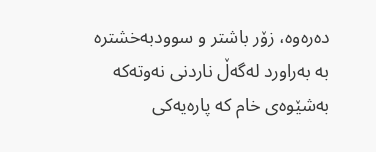ده‌ره‌وه‌، زۆر باشتر و سوودبه‌خشتره‌ به‌ به‌راورد له‌گه‌ڵ ناردنی نه‌وته‌كه‌ به‌شێوه‌ی خام كه‌ پاره‌یه‌كی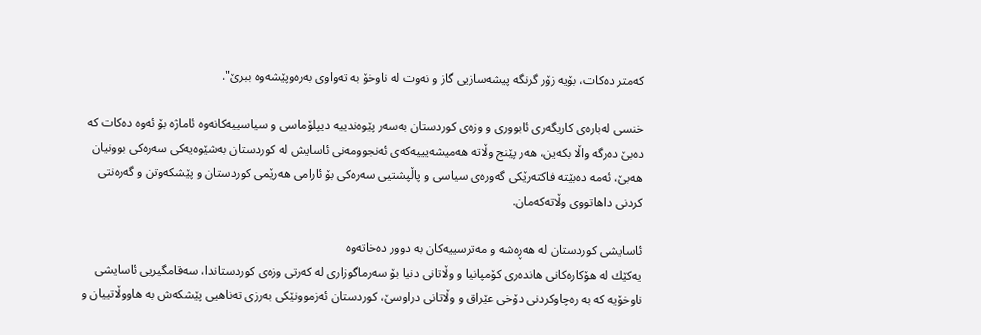كه‌متر ده‌كات، بۆیه‌ زۆر گرنگه‌ پیشه‌سازیی گاز و نه‌وت له‌ ناوخۆ به‌ ته‌واوی به‌ره‌وپێشه‌وه‌ ببرێ".

خنسی له‌باره‌ی كاریگه‌ری ئابووری و وزه‌ی كوردستان به‌سه‌ر پێوه‌ندییه‌ دیپلۆماسی و سیاسییه‌كانه‌وه‌ ئاماژه‌ بۆ ئه‌وه‌ ده‌كات كه‌ ده‌بێ ده‌رگه‌ واڵا بكه‌ین، هه‌ر پێنج وڵاته‌ هه‌میشه‌یییه‌كه‌ی ئه‌نجوومه‌نی ئاسایش له‌ كوردستان به‌شێوه‌یه‌كی سه‌ره‌كی بوونیان هه‌بێ، ئه‌مه‌ ده‌بێته‌ فاكته‌رێكی گه‌وره‌ی سیاسی و پاڵپشتیی سه‌ره‌كی بۆ ئارامی هه‌رێمی كوردستان و پێشكه‌وتن و گه‌ره‌نتی كردنی داهاتووی وڵاته‌كه‌مان.

ئاسایشی كوردستان له‌ هه‌ڕه‌شه‌ و مه‌ترسییه‌كان به‌ دوور ده‌خاته‌وه‌
یه‌كێك له‌ هۆكاره‌كانی هانده‌ری كۆمپانیا و وڵاتانی دنیا بۆ سه‌رماگوزاری له‌ كه‌رتی وزه‌ی كوردستاندا، سه‌قامگیریی ئاسایشی ناوخۆیه‌ كه‌ به‌ ره‌چاوكردنی دۆخی عێراق و وڵاتانی دراوسێ، كوردستان ئه‌زموونێكی به‌رزی ته‌ناهیی پێشكه‌ش به‌ هاووڵاتییان و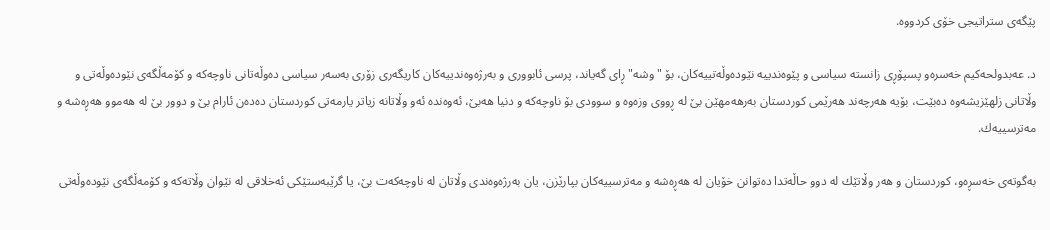پێگه‌ی ستراتیجی خۆی كردووه‌.

د. عه‌بدولحه‌كیم خه‌سره‌و پسپۆڕی زانسته‌ سیاسی و پێوه‌ندییه‌ نێوده‌وڵه‌تییه‌كان، بۆ "وشه‌" ڕای گه‌یاند، پرسی ئابووری و به‌رژه‌وه‌ندییه‌كان كاریگه‌ری زۆری به‌سه‌ر سیاسی ده‌وڵه‌تانی ناوچه‌كه‌ و كۆمه‌ڵگه‌ی نێوده‌وڵه‌تی و وڵاتانی زلهێزیشه‌وه‌ ده‌بێت، بۆیه‌ هه‌رچه‌ند هه‌رێمی كوردستان به‌رهه‌مهێن بێ له‌ ڕووی وزه‌وه‌ و سوودی بۆ ناوچه‌كه‌ و دنیا هه‌بێ، ئه‌وه‌نده‌ ئه‌و وڵاتانه‌ زیاتر یارمه‌تی كوردستان ده‌ده‌ن ئارام بێ و دوور بێ له‌ هه‌موو هه‌ڕه‌شه‌ و مه‌ترسییه‌ك.

به‌گوته‌ی خه‌سڕه‌و، كوردستان و هه‌ر وڵاتێك له‌ دوو حاڵه‌تدا ده‌توانن خۆیان له‌ هه‌ڕه‌شه‌ و مه‌ترسییه‌كان بپارێزن، یان به‌رژه‌وه‌ندی وڵاتان له‌ ناوچه‌كه‌ت بێ، یا گرێبه‌ستێكی ئه‌خلاقی له‌ نێوان وڵاته‌كه‌ و كۆمه‌ڵگه‌ی نێوده‌وڵه‌تی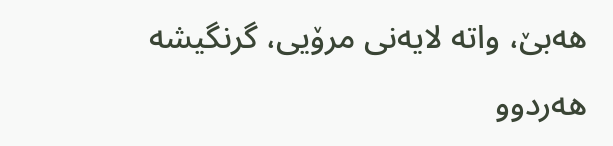هه‌بێ، واته‌ لایه‌نی مرۆیی، گرنگیشه‌ هه‌ردوو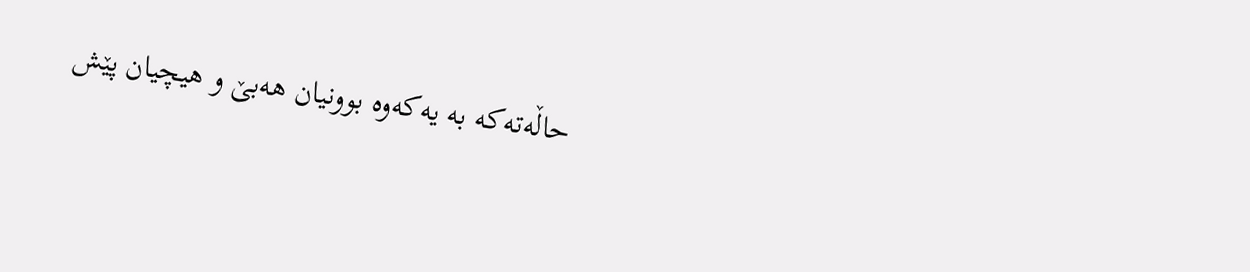حاڵه‌ته‌كه‌ به‌ یه‌كه‌وه‌ بوونیان هه‌بێ و هیچیان پێش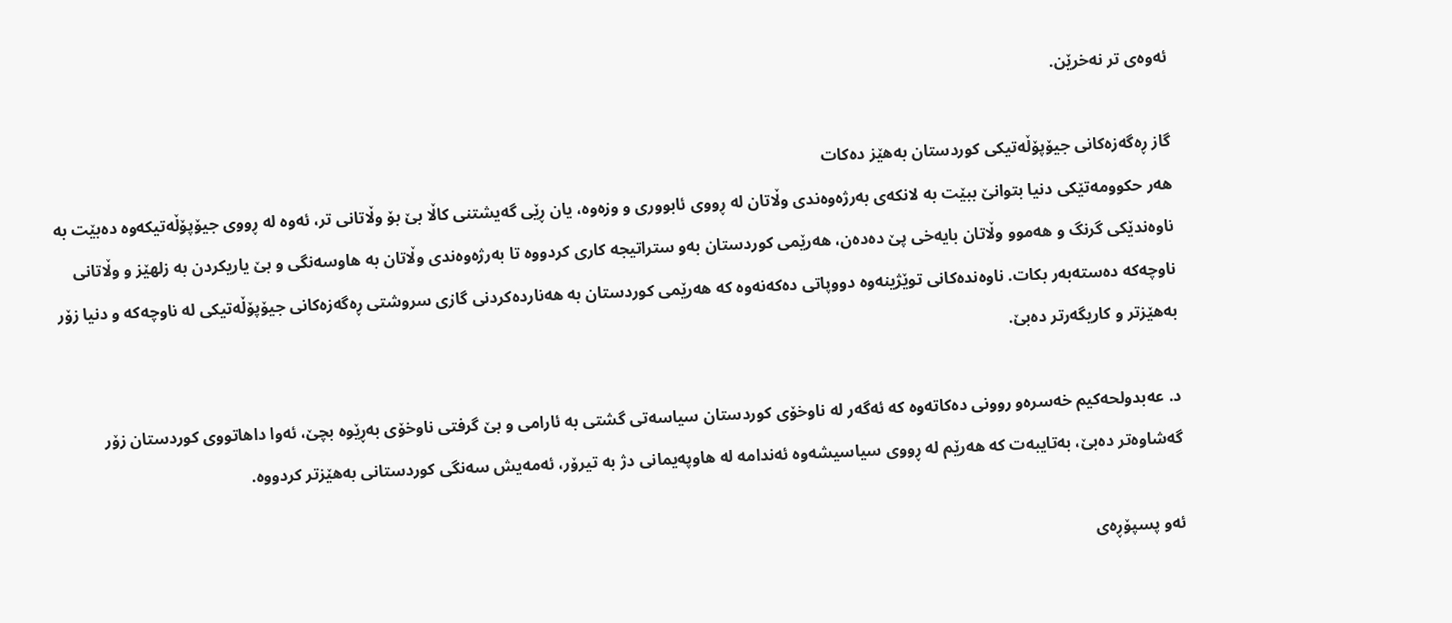ئه‌وه‌ی تر نه‌خرێن.

گاز ڕه‌گه‌زه‌كانی جیۆپۆڵه‌تیكی كوردستان به‌هێز ده‌كات
هه‌ر حكوومه‌تێكی دنیا بتوانێ ببێت به‌ لانكه‌ی به‌رژه‌وه‌ندی وڵاتان له‌ ڕووی ئابووری و وزه‌وه‌، یان ڕێی گه‌یشتنی كاڵا بێ بۆ وڵاتانی تر، ئه‌وه‌ له‌ ڕووی جیۆپۆڵه‌تیكه‌وه‌ ده‌بێت به‌ ناوه‌ندێكی گرنگ و هه‌موو وڵاتان بایه‌خی پێ ده‌ده‌ن، هه‌رێمی كوردستان به‌و ستراتیجه‌ كاری كردووه‌ تا به‌رژه‌وه‌ندی وڵاتان به‌ هاوسه‌نگی و بێ یاریكردن به‌ زلهێز و وڵاتانی ناوچه‌كه‌ ده‌سته‌به‌ر بكات. ناوه‌نده‌كانی توێژینه‌وه‌ دووپاتی ده‌كه‌نه‌وه‌ كه‌ هه‌رێمی كوردستان به‌ هه‌نارده‌كردنی گازی سروشتی ڕه‌گه‌زه‌كانی جیۆپۆڵه‌تیكی له‌ ناوچه‌كه‌ و دنیا زۆر به‌هێزتر و كاریگه‌رتر ده‌بێ.

د. عه‌بدولحه‌كیم خه‌سره‌و روونی ده‌كاته‌وه‌ كه‌ ئه‌گه‌ر له‌ ناوخۆی كوردستان سیاسه‌تی گشتی به‌ ئارامی و بێ گرفتی ناوخۆی به‌ڕێوه‌ بچێ، ئه‌وا داهاتووی كوردستان زۆر گه‌شاوه‌تر ده‌بێ، به‌تایبه‌ت كه‌ هه‌رێم له‌ ڕووی سیاسیشه‌وه‌ ئه‌ندامه‌ له‌ هاوپه‌یمانی دژ به‌ تیرۆر، ئه‌مه‌یش سه‌نگی كوردستانی به‌هێزتر كردووه‌.

ئه‌و پسپۆڕه‌ی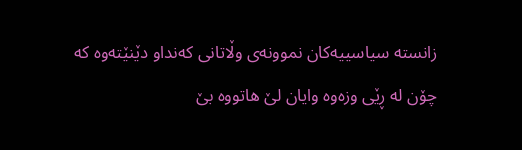زانسته‌ سیاسییه‌كان نموونه‌ی وڵاتانی كه‌نداو دێنێته‌وه‌ كه‌ چۆن له‌ ڕێی وزه‌وه‌ وایان لێ هاتووه‌ بێ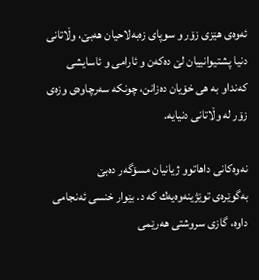ئه‌وه‌ی هێزی زۆر و سوپای زه‌به‌لاحیان هه‌بێ، وڵاتانی دنیا پشتیوانییان لێ ده‌كه‌ن و ئارامی و ئاسایشی كه‌نداو به‌ هی خۆیان ده‌زانن، چونكه‌ سه‌رچاوه‌ی وزه‌ی زۆر له‌ وڵاتانی دنیایه‌.

نه‌وه‌كانی داهاتوو ژیانیان مسۆگه‌ر ده‌بێ
به‌گوێره‌ی توێژینه‌وه‌یه‌ك كه‌ د. بێوار خنسی ئه‌نجامی داوه‌، گازی سروشتی هه‌رێمی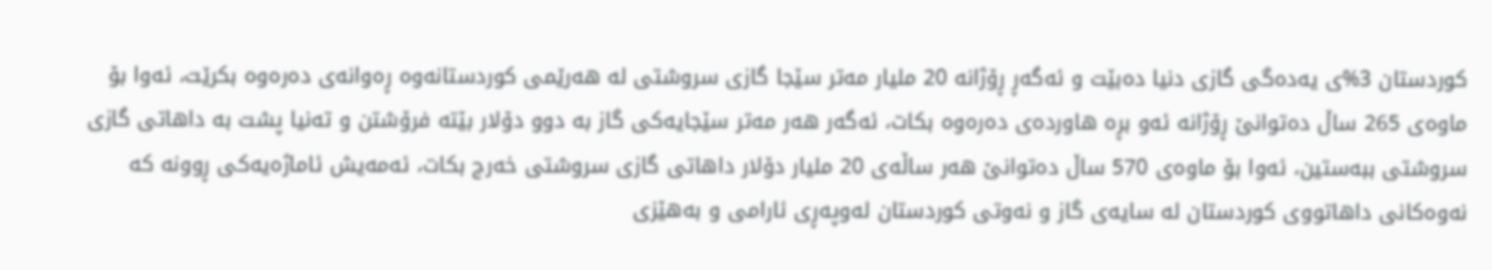كوردستان 3%ی یه‌ده‌گی گازی دنیا ده‌بێت و ئه‌گه‌ڕ ڕۆژانه‌ 20 ملیار مه‌تر سێجا گازی سروشتی له‌ هه‌رێمی كوردستانه‌وه‌ ڕه‌وانه‌ی ده‌ره‌وه‌ بكرێت، ئه‌وا بۆ ماوه‌ی 265 ساڵ ده‌توانێ ڕۆژانه‌ ئه‌و بڕه‌ هاورده‌ی ده‌ره‌وه‌ بكات، ئه‌گه‌ر هه‌ر مه‌تر سێجایه‌كی گاز به‌ دوو دۆلار بێته‌ فرۆشتن و ته‌نیا پشت به‌ داهاتی گازی سروشتی ببه‌ستین، ئه‌وا بۆ ماوه‌ی 570 ساڵ ده‌توانێ هه‌ر ساڵه‌ی 20 ملیار دۆلار داهاتی گازی سروشتی خه‌رج بكات، ئه‌مه‌یش ئاماژه‌یه‌كی ڕوونه‌ كه‌ نه‌وه‌كانی داهاتووی كوردستان له‌ سایه‌ی گاز و نه‌وتی كوردستان له‌وپه‌ڕی ئارامی و به‌هێزی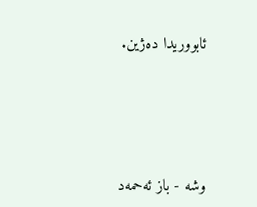ئابووریدا ده‌ژین.




وشە - باز ئه‌حمه‌د